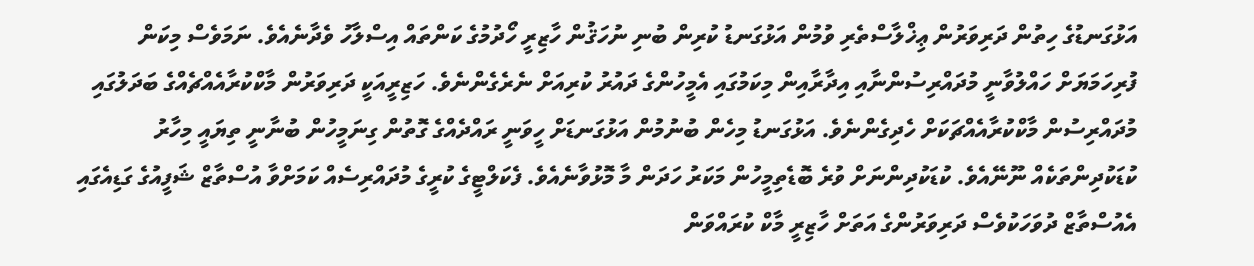އަޅުގަނޑުގެ ހިތުން ދަރިވަރުން ޢިޚްލާސްތެރި ވުމުން އަޅުގަނޑު ކުރިން ބުނި ނުހަޤުން ހާޒިރީ ހޯދުމުގެ ކަންތައް އިސްލާހު ވެދާނެއެވެ. ނަމަވެސް މިކަން ފުރިހަމަޔަށް ހައްލުވާނީ މުދައްރިސުންނާއި އިދާރާއިން މިކަމުގައި އެމީހުންގެ ދައުރު ކުރިއަށް ނެރެގެންނެވެ. ހަޒިރީއަކީ ދަރިވަރުން މާކްކުރާއެއްޗެއްގެ ބަދަލުގައި މުދައްރިސުން މާކްކުރާއެއްޗަކަށް ހެދިގެންނެވެ. އަޅުގަނޑު މިހެން ބުނުމުން އަޅުގަނޑަށް ހީވަނީ ރައްދެއްގެ ގޮތުން ގިނަމީހުން ބުނާނީ ތިޔައީ މިހާރު ކުޑަކުދިންތަކެއް ނޫނޭއެވެ. ކުޑަކުދިންނަށް ވުރެ ބޮޑެތިމީހުން މަކަރު ހަދަން މާ މޮޅުވާނެއެވެ. ފެކަލްޓީގެ ކުރީގެ މުދައްރިސެއް ކަމަށްވާ އުސްތާޒް ޝަފީއުގެ ގަޑިއެގައި އެއުސްތާޒް ދުވަހަކުވެސް ދަރިވަރުންގެ އަތަށް ހާޒިރީ މާކް ކުރައްވަން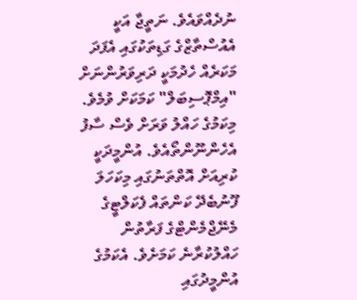ނުދެއްވައެވެ. ނަތީޖާ އަކީ އެއުސްތާޒްގެ ގަޑިތަކުގައި އެފަދަ މަކަރެއް ހެދުމަކީ ދަރިވަރުންނަށް "އިމްޕޮސިބަލް" ކަމަކަށް ވުމެވެ.
މިކަމުގެ ހައްލު ވަރަށް ވެސް ސާފު އެހެންނޫންތޯއެވެ. އުންމީދަކީ ކުރިއަށް އޮތްތަނުގައި މިކަހަލަ ފޫނުބެދޭ ކަންތައް ފެކަލްޓީގެ މެނޭޖްމެންޓްގެ ފަރާތުން ހައްލުކުރާނެ ކަމަށެވެ. އެކަމުގެ އުންމީދުގައި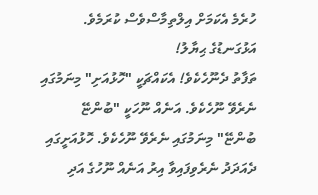ހުރެމެ އެކަމަށް އިލްތިމާސްވެސް ކުރަމެވެ.
އަޅުގަނޑުގެ ޙިޔާލު!
ތަފާތު ދެނޫހެކެވެ! އެކައްޗަކީ "ހޮޅުއަށި" މިނަމުގައި ނެރެވޭ ނޫހެކެވެ. އަނެއް ނޫހަކީ "ބުންޏޭ ބުންޏޭ" މިނަމުގައި ނެރެވޭ ނޫހެކެވެ. ހޮޅުއަށީގައި ދެއަދަދު ނެރެވިފައިވާ އިރު އަނެއް ނޫހުގެ އަދި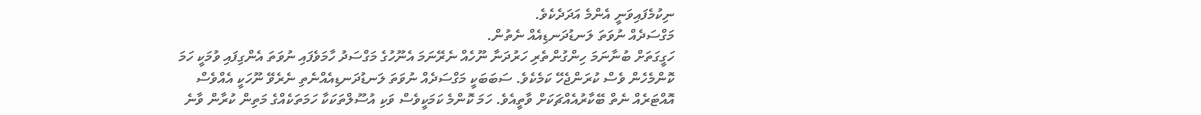ނިކުމެފައިވަނީ އެންމެ އަދަދެކެވެ.
މަގްސަދެއް ނުވަތަ ލަނޑުދަނޑިއެއް ނެތުން.
ހަގީގަތަށް ބުނާނަމަ ހިންގުންތެރި ހަރުދަނާ ނޫހެއް ނެރޭނަމަ އެނޫހުގެ މަގްސަދު ހާމަވެފައި ނުވަތަ އެންގިފައި ވުމަކީ ހަމަ ކޮންމެހެން ވެސް ކުރަންޖެހޭ ކަމެކެވެ. ސަބަބަކީ މަގްސަދެއް ނުވަތަ ލަނޑުދަނޑިއެއްނެތި ނެރެވޭ ނޫހަކީ އެއްވެސް އޮއްޓަރެއް ނެތް ބޭކާރުއެއްޗަކަށް ވާތީއެވެ. ހަމަ ކޮންމެ ކަމަކީވެސް ވަކި އުސޫލްތަކަކާ ހަމަތަކެއްގެ މަތިން ކުރާން ވާނެ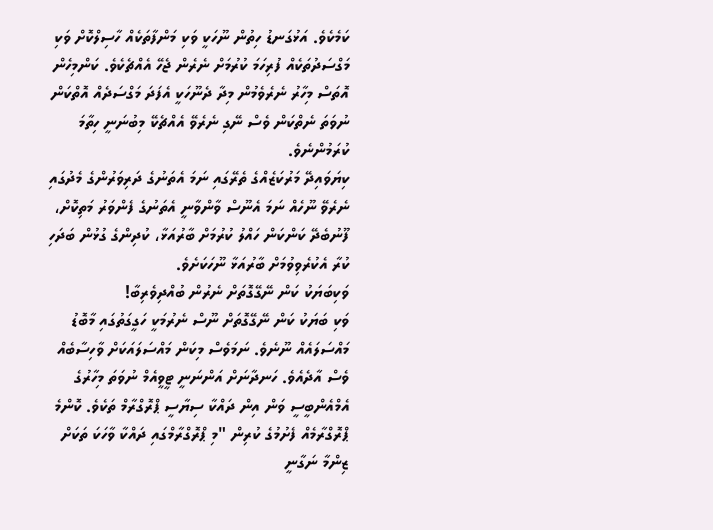ކަމެކެވެ. އަޅުގަނޑު ހިތުން ނޫހަކީ ވަކި މަންފާތަކެއް ހާސިލްކޮށް ވަކި މަގްސަދުތަކެއް ފުރިހަމަ ކުރުމަށް ނެރެން ޖެހޭ އެއްޗެކެވެ. ކަންމިހެން އޮތަސް މިހާރު ނެރެވެމުން މިދާ ދެނޫހަކީ އެފަދަ މަގްސަދެއް އޮތްކަން ނުވަތަ ނެތްކަން ވެސް ނޭގި ނެރެވޭ އެއްޗެކޭ މިބުނަނީ ހިތާމަ ކުރަމުންނެވެ.
ކިޔަވައިދޭ މަރުކަޒެއްގެ ތެރޭގައި ނަމަ އެތަނުގެ ދަރިވަރުންގެ މެދުގައި ނެރެވޭ ނޫހެއް ނަމަ އެނޫސް ވާންވާނީ އެތަނުގެ ފެންވަރު މަތިކޮށް، ފޫނުބެދޭ ކަންކަން ހައްލު ކުރުމަށް ބާރުއަޅާ، ކުދިންގެ ގުޅުން ބަދަހި ކުރާ އެކުރެވިވުމަށް ބާރުއަޅާ ނޫހަކަށެވެ.
ވަކިބަޔަކު ކަން ނޭގޭގޮތަށް ނެރުން ބުއްދިވެރިބާ!
ވަކި ބަޔަކު ކަން ނޭގޭގޮތަށް ނޫސް ނެރުމަކީ ހަގީގަތުގައި މާބޮޑު މައްސަލައެއް ނޫނެވެ. ނަމަވެސް މިކަން މައްސަލައަކަށް ވާހިސާބެއް ވެސް އާދެއެވެ. ހަނދާނަށް އަންނަނީ ޓީވީއެމް ނުވަތަ މިހާރުގެ އެމްއެންބީސީ ވަން އިން ދައްކާ ސިޔާސީ ޕްރޮގްރާމް ތަކެވެ. ކޮންމެ ޕްރޮގްރާމެއް ފެށުމުގެ ކުރިން "މި ޕްރޮގްރާމްގައި ދައްކާ ވާހަކަ ތަކަށް ޒިންމާ ނަގާނީ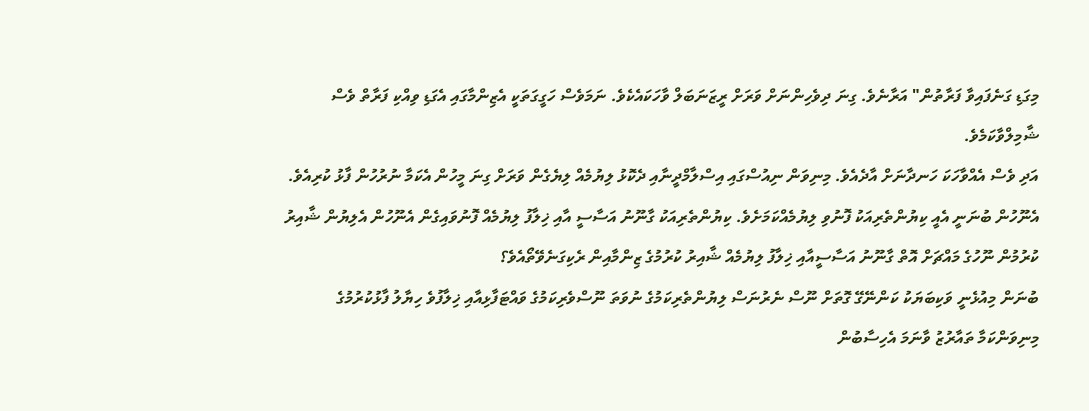މިގަޑި ގަނެފައިވާ ފަރާތުން" އަރާނެވެ. ގިނަ ދިވެހިންނަށް ވަރަށް ރީޒަނަބަލް ވާހަކައެކެވެ. ނަމަވެސް ހަގީގަތަކީ އެޒިންމާގައި އެގަޑި ވިއްކި ފަރާތް ވެސް ޝާމިލްވާކަމެވެ.
އަދި ވެސް އެއްވާހަކަ ހަނދާނަށް އާދެއެވެ. މިނިވަން ނިއުސްގައި އިސްލާމްދީނާއި ދެކޮޅު ލިޔުމެއް ލިޔެގެން ވަރަށް ގިނަ މީހުން އެކަމާ ނުރުހުން ފާޅު ކުރިއެވެ. އެނޫހުން ބުނަނީ އެއީ ކިޔުންތެރިއަކު ފޮނުވި ލިޔުމެއްކަމަށެވެ. ކިޔުންތެރިއަކު ގާނޫނު އަސާސީ އާއި ޚިލާފު ލިޔުމެއް ފޮނުވައިގެން އެނޫހުން އެލިޔުން ޝާއިރު ކުރުމުން ނޫހުގެ މައްޗަށް އޮތް ގާނޫނު އަސާސީއާއި ޚިލާފު ލިޔުމެއް ޝާއިރު ކުރުމުގެ ޒިންމާއިން ރެކިގަނެވޭތޯއެވެ؟
ބުނަން މިއުޅެނީ ވަކިބަޔަކު ކަންނޭގޭ ގޮތަށް ނޫސް ނެރުނަސް ލިޔުންތެރިކަމުގެ ނުވަތަ ނޫސްވެރިކަމުގެ ވައްޓަފާޅިއާއި ޚިލާފުވެ ހިޔާލު ފާޅުކުރުމުގެ މިނިވަންކަމާ ތައާރުޒު ވާނަމަ އެހިސާބުން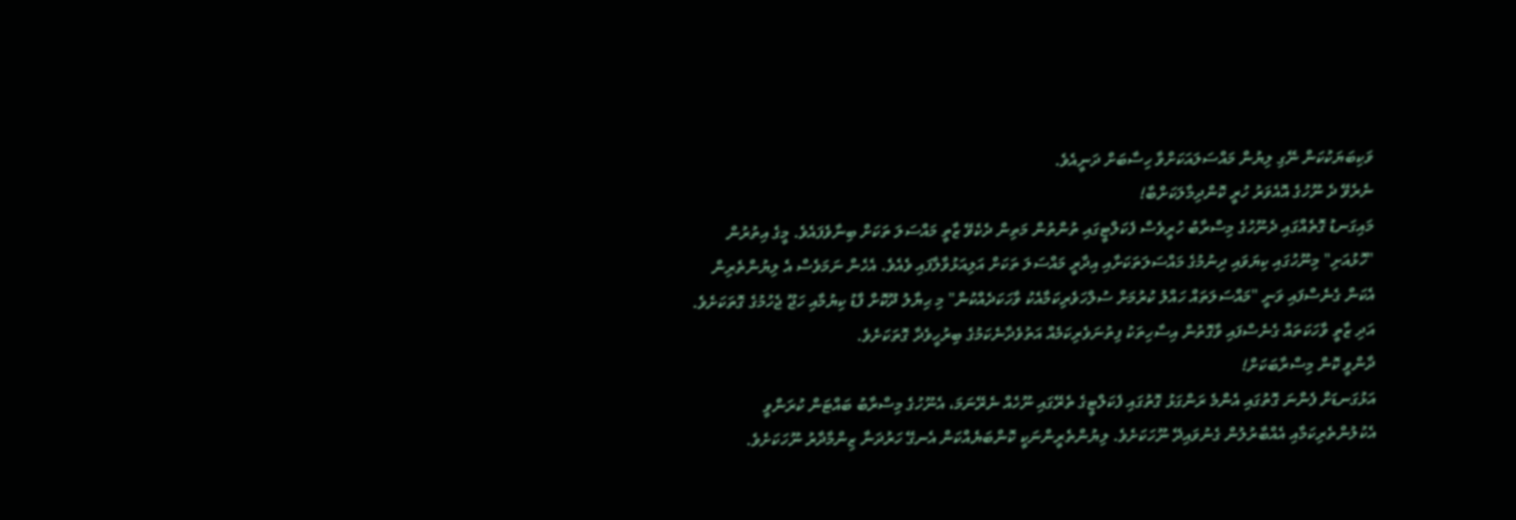ވަކިބަޔަކުކަން ނޭގި ލިޔުން މައްސަލައަކަށްވާ ހިސާބަށް ދަނީއެވެ.
ނެރެވޭ ދެ ނޫހުގެ އޮއެވަރު ހުރީ ކޮންދިމާލަކަށްބާ!
މައިގަނޑު ގޮތެއްގައި ދެނޫހުގެ މިސްރާބު ހުރީވެސް ފެކަލްޓީގައި ތުންތުން މަތިން ދެކެވޭ ޒާތީ މައްސަލަ ތަކަށް ބިނާވެފައެވެ. މީގެ އިތުރުން "ހޮޅުއަށި" މިނޫހުގައި ކިޔަވައި ދިނުމުގެ މައްސަލަތަކަށާއި އިދާރީ މައްސަލަ ތަކަށް އަލިއަޅުވާލާފައި ވެއެވެ. އެހެން ނަމަވެސް އެ ލިޔުންތެރިން އެކަން ގެނެސްފައި ވަނީ "މައްސަލަތައް ހައްލު ކުރުމަށް ސުލްހަވެރިކަމާއެކު ވާހަކަދެއްކުން" މި ޙިޔާލު ދޫކޮށް ފާޑު ކިޔުމާއި ހަޖޫ ޖެހުމުގެ ގޮތަކަށެވެ. އަދި ޒާތީ ވާހަކަތައް ގެނެސްފައި ވާގޮތުން އިސާހިތަކު ފިތުނަވެރިކަމެއް އަތުވެދާނެކަމުގެ ބިރުހީވެދާ ގޮތަކަށެވެ.
ދާންވީ ކޮން މިސްރާބަކަށް!
އަޅުގަނޑަށް ފެންނަ ގޮތުގައި އެންމެ ރަންގަޅު ގޮތުގައި ފެކަލްޓީގެ ތެރޭގައި ނޫހެއް ނެރޭނަމަ، އެނޫހުގެ މިސްރާބު ބައްޓަން ކުރަންވީ އެކުލުންތެރިކަމާއި އެއްބާރުލުން ގެނުވައިދޭ ނޫހަކަށެވެ. ލިޔުންތެރީންނަކީ ކޮންބަޔެއްކަން އެނގޭ ހަރުދަނާ ޒިންމާދާރު ނޫހަކަށެވެ.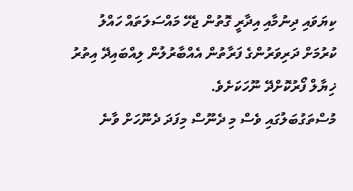ކިޔަވައި ދިނުމާއި އިދާރީ ގޮތުން ޖެހޭ މައްސަލަތައް ހައްލު ކުރުމަށް ދަރިވަރުންގެ ފަރާތުން އެއްބާރުލުން ލިއްބައިދޭ އިތުރު ޚިޔާލް ފޯރުކޮށްދޭ ނޫހަކަށެވެ.
މުސްތަގުބަލުގައި ވެސް މި ދެނޫސް މިފަދަ ދެނޫހަށް ވާނެ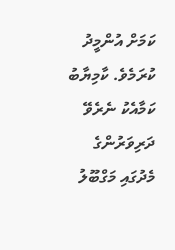ކަމަށް އުންމީދު ކުރަމެވެ. ކާމިޔާބު ކަމާއެކު ނެރެވޭ ދަރިވަރުންގެ މެދުގައި މަގްބޫލު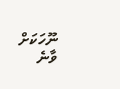ނޫހަކަށް ވާނެ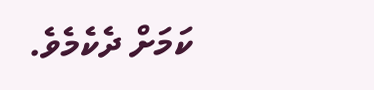ކަމަށް ދެކެމެވެ.